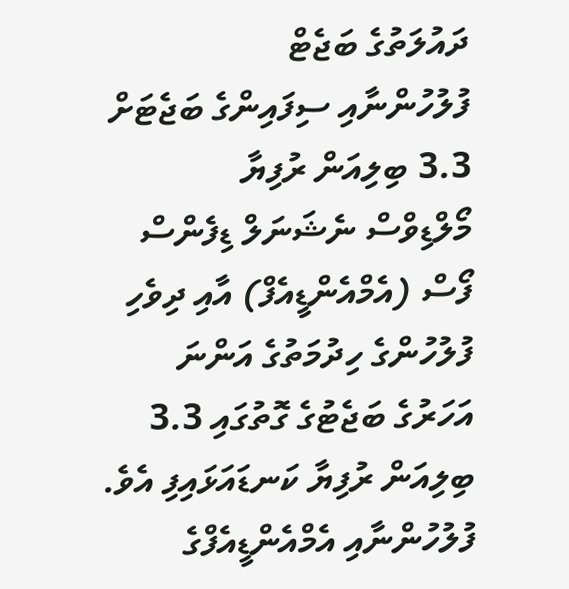ދައުލަތުގެ ބަޖެޓް
ފުލުހުންނާއި ސިފައިންގެ ބަޖެޓަށް 3.3 ބިލިއަން ރުފިޔާ
މޯލްޑިވްސް ނެޝަނަލް ޑިފެންސް ފޯސް (އެމްއެންޑީއެފް) އާއި ދިވެހި ފުލުހުންގެ ހިދުމަތުގެ އަންނަ އަހަރުގެ ބަޖެޓުގެ ގޮތުގައި 3.3 ބިލިއަން ރުފިޔާ ކަނޑައަޅައިފި އެވެ.
ފުލުހުންނާއި އެމްއެންޑީއެފްގެ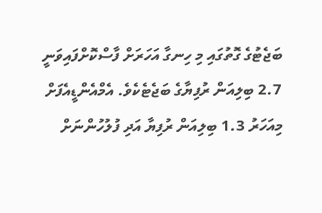ބަޖެޓުގެ ގޮތުގައި މި ހިނގާ އަހަރަށް ފާސްކޮށްފައިވަނީ 2.7 ބިލިއަން ރުފިޔާގެ ބަޖެޓެކެވެ. އެމްއެންޑީއެފަށް މިއަހަރު 1.3 ބިލިއަން ރުފިޔާ އަދި ފުލުހުންނަށް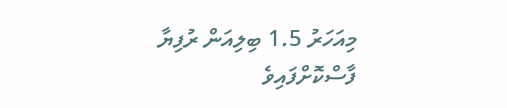މިއަހަރު 1.5 ބިލިއަން ރުފިޔާ ފާސްކޮށްފައިވެ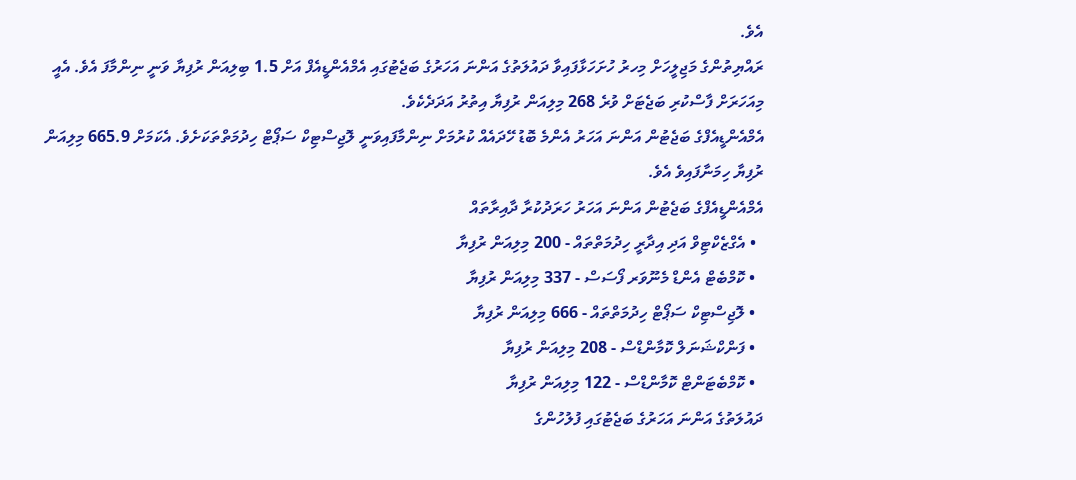އެވެ.
ރައްޔިތުންގެ މަޖިލީހަށް މިހރު ހުށަހަޅާފައިވާ ދައުލަތުގެ އަންނަ އަހަރުގެ ބަޖެޓުގައި އެމްއެންޑީއެފް އަށް 1.5 ބިލިއަން ރުފިޔާ ވަނީ ނިންމާފަ އެވެ. އެއީ މިއަހަރަށް ފާސްކުރި ބަޖެޓަށް ވުރެ 268 މިލިއަން ރުފިޔާ އިތުރު އަދަދެކެވެ.
އެމްއެންޑީއެފްގެ ބަޖެޓުން އަންނަ އަހަރު އެންމެ ބޮޑު ހޭދައެއް ކުރުމަށް ނިންމާފައިވަނީ ލޮޖިސްޓިކް ސަޕޯޓް ހިދުމަތްތަކަށެވެ. އެކަމަށް 665.9 މިލިއަން ރުފިޔާ ހިމަނާފައިވެ އެވެ.
އެމްއެންޑީއެފްގެ ބަޖެޓުން އަންނަ އަހަރު ހަރަދުކުރާ ދާއިރާތައް
  • އެގްޒެކްޓިވް އަދި އިދާރީ ހިދުމަތްތައް - 200 މިލިއަން ރުފިޔާ
  • ކޮމްބެޓް އެންޑް މެނޫވަރ ފޯސަސް - 337 މިލިއަން ރުފިޔާ
  • ލޮޖިސްޓިކް ސަޕޯޓް ހިދުމަތްތައް - 666 މިލިއަން ރުފިޔާ
  • ފަންކްޝަނަލް ކޮމާންޑްސް - 208 މިލިއަން ރުފިޔާ
  • ކޮމްބެޓަންޓް ކޮމާންޑްސް - 122 މިލިއަން ރުފިޔާ
ދައުލަތުގެ އަންނަ އަހަރުގެ ބަޖެޓުގައި ފުލުހުންގެ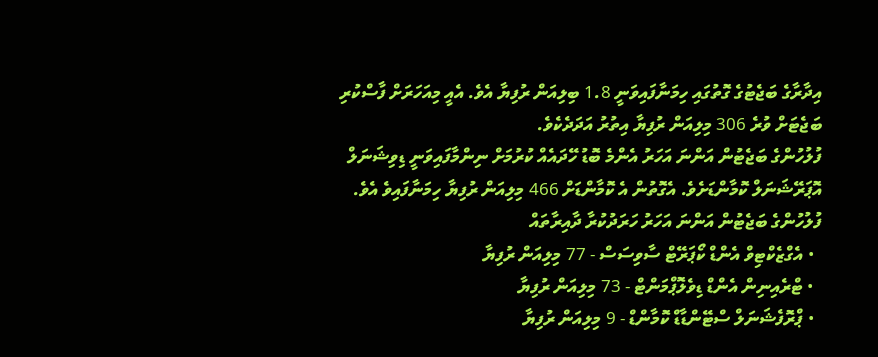އިދާރާގެ ބަޖެޓުގެ ގޮތުގައި ހިމަނާފައިވަނީ 1.8 ބިލިއަން ރުފިޔާ އެވެ. އެއީ މިއަހަރަށް ފާސްކުރި ބަޖެޓަށް ވުރެ 306 މިލިއަން ރުފިޔާ އިތުރު އަދަދެކެވެ.
ފުލުހުންގެ ބަޖެޓުން އަންނަ އަހަރު އެންމެ ބޮޑު ހޭދައެއް ކުރުމަށް ނިންމާފައިވަނީ ޑިވިޝަނަލް އޮޕަރޭޝަނަލް ކޮމާންޑަށެވެ. އެގޮތުން އެ ކޮމާންޑަށް 466 މިލިއަން ރުފިޔާ ހިމަނާފައިވެ އެވެ.
ފުލުހުންގެ ބަޖެޓުން އަންނަ އަހަރު ހަރަދުކުރާ ދާއިރާތައް
  • އެގްޒެކްޓިވް އެންޑް ކޯޕަރޭޓް ސާވިސަސް - 77 މިލިއަން ރުފިޔާ
  • ޓްރެއިނިން އެންޑް ޑިވެލޮޕްމަންޓް - 73 މިލިއަން ރުފިޔާ
  • ޕްރޮފެޝަނަލް ސްޓޭންޑާޑް ކޮމާންޑް - 9 މިލިއަން ރުފިޔާ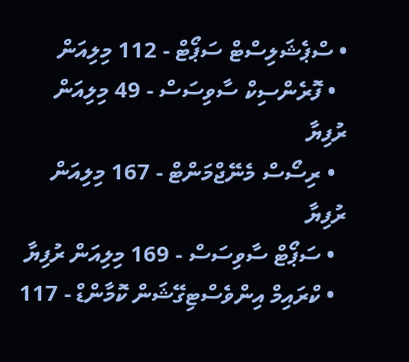• ސްޕެޝަލިސްޓް ސަޕޯޓް - 112 މިލިއަން
  • ފޮރެންސިކް ސާވިސަސް - 49 މިލިއަން ރުފިޔާ
  • ރިސޯސް މެނޭޖްމަންޓް - 167 މިލިއަން ރުފިޔާ
  • ސަޕޯޓް ސާވިސަސް - 169 މިލިއަން ރުފިޔާ
  • ކްރައިމް އިންވެސްޓިގޭޝަން ކޮމާންޑް - 117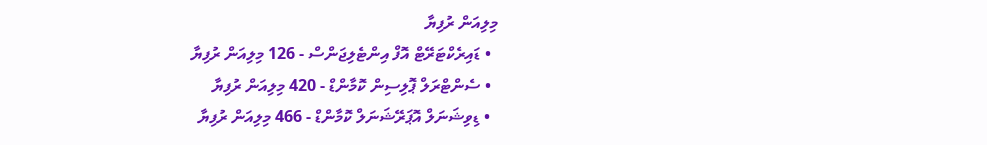މިލިއަން ރުފިޔާ
  • ޑައިރެކްޓަރޭޓް އޮފް އިންޓެލިޖަންސް - 126 މިލިއަން ރުފިޔާ
  • ސެންޓްރަލް ޕޮލިސިން ކޮމާންޑް - 420 މިލިއަން ރުފިޔާ
  • ޑިވިޝަނަލް އޮޕަރޭޝަނަލް ކޮމާންޑް - 466 މިލިއަން ރުފިޔާ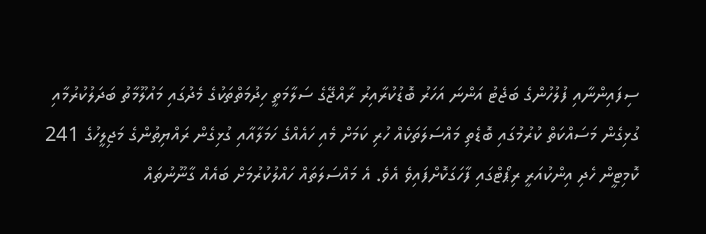ސިފައިންނާއި ފުލުހުންގެ ބަޖެޓު އަންނަ އަހަރު ބޮޑުކުރާއިރު ރާއްޖޭގެ ސަލާމަތީ ހިދުމަތްތަކުގެ މެދުގައި މައުލޫމާތު ބަދަލުކުރުމާއި ގުޅިގެން މަސައްކަތް ކުރުމުގައި ބޮޑެތި މައްސަލަތަކެއް ހުރި ކަމަށް މެއި ހައެއްގެ ހަމަލާއާއި ގުޅިގެން ރައްޔިތުންގެ މަޖިލީހުގެ 241 ކޮމިޓީން ހެދި އިންކުއަރީ ރިޕޯޓްގައި ފާހަގަކޮށްފައިވެ އެވެ. އެ މައްސަލަތައް ހައްލުކުރުމަށް ބައެއް ގާނޫނުތައް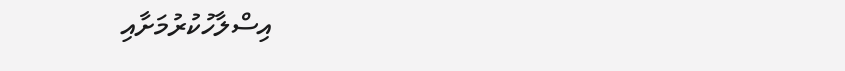އިސްލާހުކުރުމަށާއި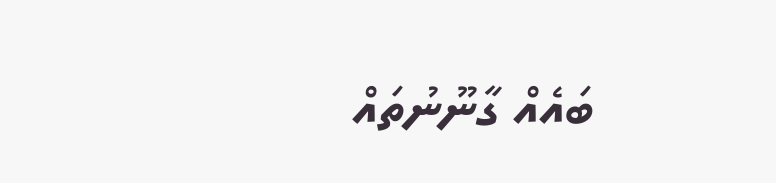ބައެއް ގާނޫނުތައް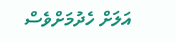އަލަށް ހެދުމަށްވެސް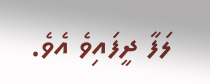ލަފާ ދީފައިވެ އެވެ.